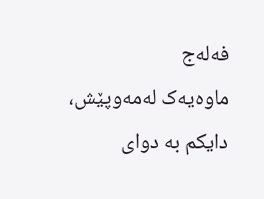فەلەج
ماوەیەک لەمەوپێش، دایکم بە دوای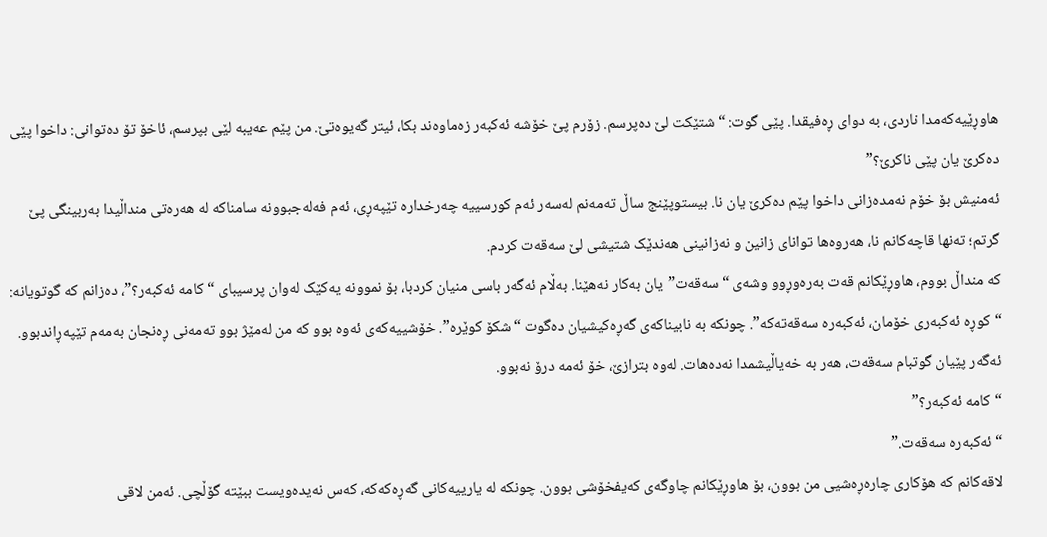هاوڕێیەکەمدا ناردی، بە دوای ڕەفیقدا. پێی گوت: “شتێکت لێ دەپرسم. زۆرم پێ خۆشە ئەکبەر زەماوەند بکا، ئیتر گەیوەتێ. من پێم عەیبە لێی بپرسم، ئاخۆ تۆ دەتوانی: داخوا پێی دەکرێ یان پێی ناکرێ؟”
ئەمنیش بۆ خۆم نەمدەزانی داخوا پێم دەکرێ یان نا. بیستوپێنج ساڵ تەمەنم لەسەر ئەم کورسییە چەرخدارە تێپەڕی، ئەم فەلەجبوونە سامناکە لە هەرەتی منداڵیدا بەربینگی پێ گرتم؛ تەنها قاچەکانم نا، هەروەها توانای زانین و نەزانینی هەندێک شتیشی لێ سەقەت کردم.
کە منداڵ بووم، هاوڕێکانم قەت بەرەوڕوو وشەی “سەقەت”یان بەکار نەهێنا. بەڵام ئەگەر باسی منیان کردبا، بۆ نموونە یەکێک لەوان پرسیبای “کامە ئەکبەر؟”، دەزانم کە گوتویانە: “کوڕە ئەکبەری خۆمان، ئەکبەرە سەقەتەکە”. چونکە بە نابیناکەی گەڕەکیشیان دەگوت “شکۆ کوێرە”. خۆشییەکەی ئەوە بوو کە من لەمێژ بوو تەمەنی ڕەنجان بەمەم تێپەڕاندبوو. ئەگەر پێیان گوتبام سەقەت، هەر بە خەیاڵیشمدا نەدەهات. لەوە بترازێ، خۆ ئەمە درۆ نەبوو.
“کامە ئەکبەر؟”
“ئەکبەرە سەقەت.”
لاقەکانم کە هۆکاری چارەڕەشیی من بوون، بۆ هاوڕێکانم چاوگەی کەیفخۆشی بوون. چونکە لە یارییەکانی گەڕەکەکە، کەس نەیدەویست ببێتە گۆڵچی. ئەمن لاقی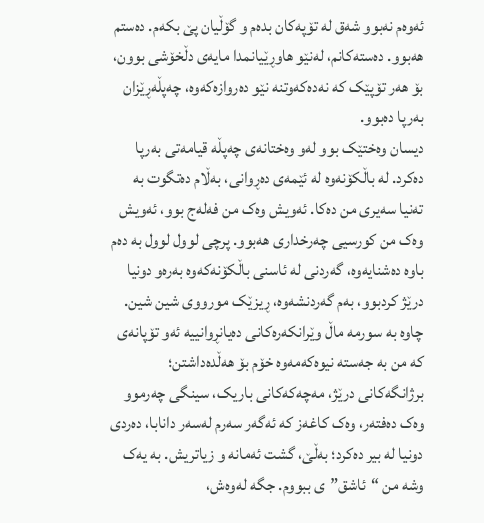ئەوەم نەبوو شەق لە تۆپەکان بدەم و گۆڵیان پێ بکەم. دەستم هەبوو. دەستەکانم، لەنێو هاوڕێیانمدا مایەی دڵخۆشی بوون، بۆ هەر تۆپێک کە نەدەکەوتنە نێو دەروازەکەوە، چەپڵەڕێزان بەرپا دەبوو.
دیسان وەختێک بوو لەو وەختانەی چەپڵە قیامەتی بەرپا دەکرد. لە باڵکۆنەوە لە ئێمەی دەڕوانی، بەڵام دەتگوت بە تەنیا سەیری من دەکا. ئەویش وەک من فەلەج بوو، ئەویش وەک من کورسیی چەرخداری هەبوو. پرچی لوول لوول بە دەم باوە دەشنایەوە، گەردنی لە ئاسنی باڵکۆنەکەوە بەرەو دونیا درێژ کردبوو، بەم گەردنشەوە، ڕیزێک مورووی شین شین. چاوە بە سورمە ماڵ وێرانکەرەکانی دەیانڕوانییە ئەو تۆپانەی کە من بە جەستە نیوەکەمەوە خۆم بۆ هەڵدەداشتن؛ برژانگەکانی درێژ، مەچەکەکانی باریک، سینگی چەرموو وەک دەفتەر، وەک کاغەز کە ئەگەر سەرم لەسەر دانابا، دەردی دونیا لە بیر دەکرد؛ بەڵێ، گشت ئەمانە و زیاتریش. بە یەک وشە من “ئاشق”ی ببووم. جگە لەوەش،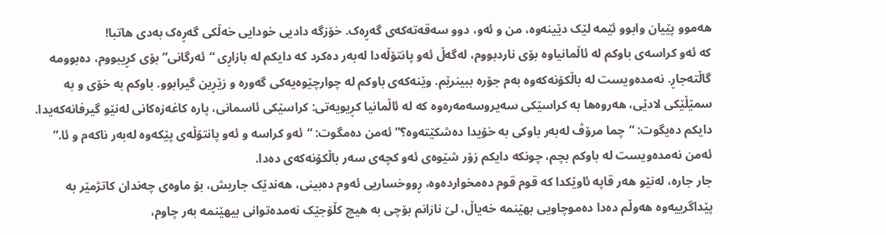هەموو پێیان وابوو ئێمە لێک دێینەوە، من و ئەو، دوو سەقەتەکەی گەڕەک. خۆزگە دادیی خودایی خەڵکی گەڕەک بەدی هاتبا!
کە ئەو کراسەی باوکم لە ئاڵمانیاوە بۆی ناردبووم، لەگەڵ ئەو پانتۆڵەدا لەبەر دەکرد کە دایکم لە بازاڕی “ئەرگانی” بۆی کڕیبووم، دەبوومە گاڵتەجاڕ. نەمدەویست لە باڵکۆنەکەوە بەم جۆرە ببینرێم. وێنەکەی باوکم لە چوارچێوەیەکی گەورە و زێڕین گیرابوو. باوکم بە خۆی و بە سمێڵێکی لادێی، هەروەها بە کراسێکی سەیروسەمەرەوە کە لە ئاڵمانیا کڕیویەتی: کراسێکی ئاسمانی، پارە کاغەزەکانی لەنێو گیرفانەکەیدا. دایکم دەیگوت: “چما مرۆڤ لەبەر باوکی بە خۆیدا دەشکێتەوە؟” ئەمن دەمگوت: “ئەو کراسە و ئەو پانتۆڵەی پێکەوە لەبەر ناکەم و ئا.” ئەمن نەمدەویست لە باوکم بچم، چونکە دایکم زۆر شێوەی ئەو کچەی سەر باڵکۆنەکەی دەدا.
جار جارە، لەنێو هەر قاپە ئاوێکدا کە قوم قوم دەمخواردەوە، ڕووخساریی ئەوم دەبینی، هەندێک جاریش، بۆ ماوەی چەندان کاتژمێر بە پێداگرییەوە هەوڵم دەدا دەموچاویی بهێنمە خەیاڵ، لێ نازانم بۆچی بە هیچ کڵۆجێک نەمدەتوانی بیهێنمە بەر چاوم،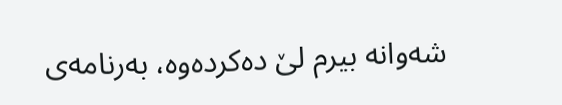شەوانە بیرم لێ دەکردەوە، بەرنامەی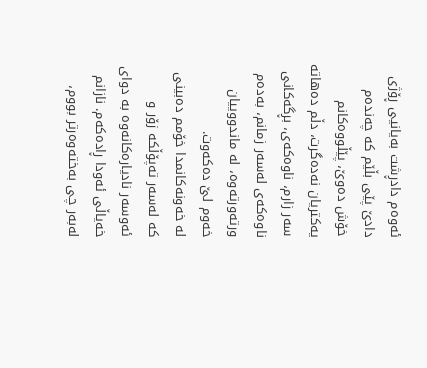ئەوەم دادڕشت بەیانیی ڕۆژی دادێ پێی بڵێم کە چەندەم خۆش دەوێ، پێڵووەکانم یەکتریان نەدەگرت، دڵم دەهاتە سەر زارم، ناوەکەی، بڕگەکانی ناوەکەی لەسەر زمانم، بەدەم ورتەورتەوە، لە ماندووییان خەوم لێ دەکەوت.
لە خەونەکانمدا خۆمم دەبینی کە لەسەر تەپۆڵکە زۆر و ئەوسەر نادیارەکانەوە بە دوای خەیاڵی ئەودا ڕادەکەم. نازانم لەبەر چی بەختەوەرتر بووم،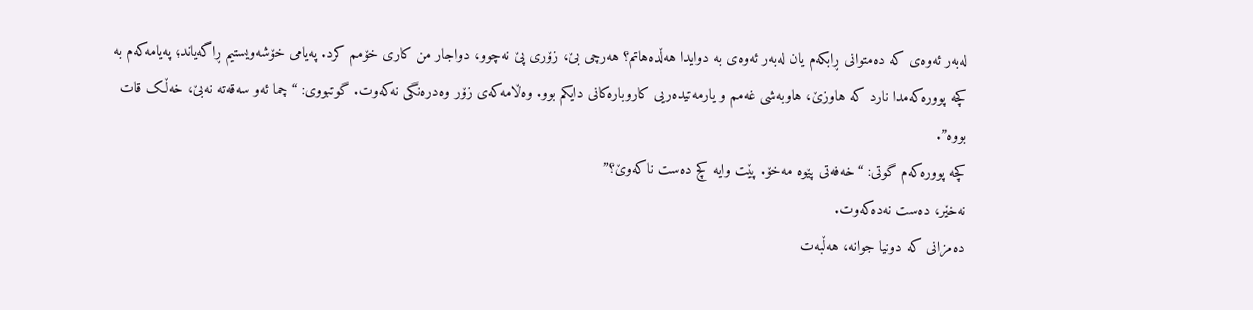لەبەر ئەوەی کە دەمتوانی ڕابکەم یان لەبەر ئەوەی بە دوایدا هەڵدەهاتم؟ هەرچی بێ، زۆری پێ نەچوو، دواجار من کاری خۆمم کرد. پەیامی خۆشەویستیم ڕاگەیاند؛ پەیامەکەم بە کچە پوورەکەمدا نارد کە هاوزێ، هاوبەشی غەمم و یارمەتیدەریی کاروبارەکانی دایکم بوو. وەڵامەکەی زۆر وەدرەنگی نەکەوت. گوتبووی: “چما ئەو سەقەتە نەبێ، خەڵک قات بووە”.
کچە پوورەکەم گوتی: “خەفەتی پێوە مەخۆ. پێت وایە کچ دەست ناکەوێ؟”
نەخێر، دەست نەدەکەوت.
دەمزانی کە دونیا جوانە، هەڵبەت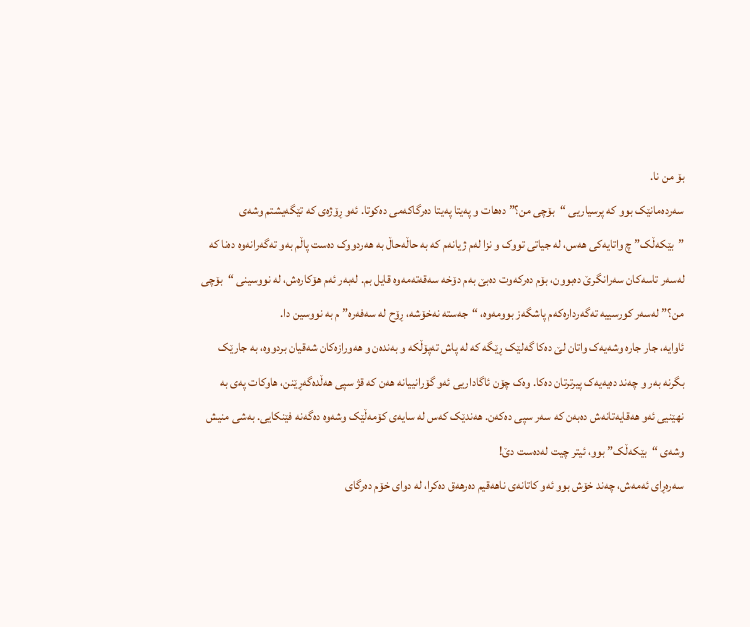بۆ من نا.
سەردەمانێک بوو کە پرسیاریی “بۆچی من؟” دەهات و پەیتا پەیتا دەرگاکەمی دەکوتا. ئەو ڕۆژەی کە تێگەیشتم وشەی ”بێکەڵک” چ واتایەکی هەس، لە جیاتی تووک و نزا لەم ژیانەم کە بە حاڵەحاڵ بە هەردووک دەست پاڵم بەو تەگەرانەوە دەنا کە لەسەر تاسەکان سەرانگرێ دەبوون، بۆم دەرکەوت دەبێ بەم دۆخە سەقەتەمەوە قایل بم. لەبەر ئەم هۆکارەش، لە نووسینی “بۆچی من؟” لەسەر کورسییە تەگەردارەکەم پاشگەز بوومەوە، “جەستە نەخۆشە، ڕۆح لە سەفەرە”م بە نووسین دا.
ئاوایە، جار جارە وشەیەک واتان لێ دەکا گەلێک ڕێگە کە لە پاش تەپۆڵکە و بەندەن و هەورازەکان شەقیان بردووە، بە جارێک بگرنە بەر و چەند دەیەیەک پیرترتان دەکا. وەک چۆن ئاگاداریی ئەو گۆرانییانە هەن کە قژ سپی هەڵدەگەڕێنن، هاوکات پەی بە نهێنیی ئەو هەقایەتانەش دەبەن کە سەر سپی دەکەن. هەندێک کەس لە سایەی کۆمەڵێک وشەوە دەگەنە فێنکایی. بەشی منیش وشەی “بێکەڵک” بوو، ئیتر چیت لەدەست دێ!
سەرەڕای ئەمەش، چەند خۆش بوو ئەو کاتانەی ناهەقیم دەرهەق دەکرا، لە دوای خۆم دەرگای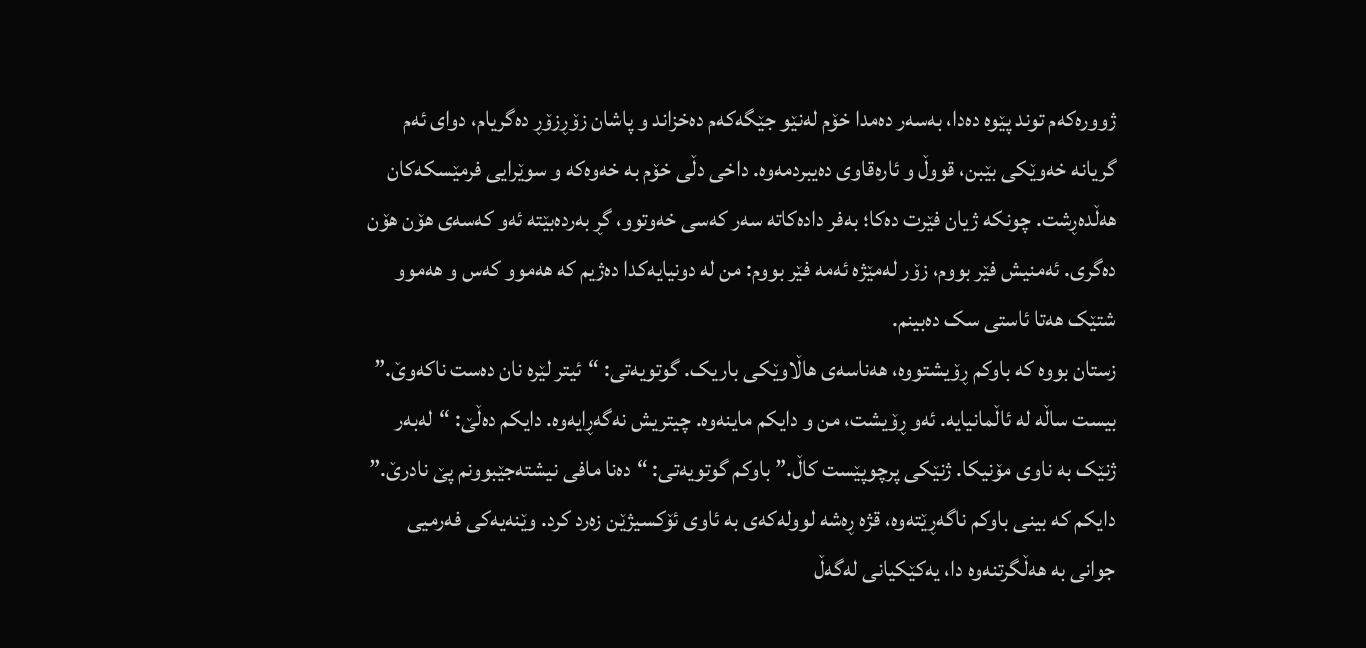ژوورەکەم توند پێوە دەدا، بەسەر دەمدا خۆم لەنێو جێگەکەم دەخزاند و پاشان زۆڕزۆڕ دەگریام، دوای ئەم گریانە خەوێکی بێبن، قووڵ و ئارەقاوی دەیبردمەوە. داخی دڵی خۆم بە خەوەکە و سوێرایی فرمێسکەکان هەڵدەڕشت. چونکە ژیان فێرت دەکا؛ بەفر دادەکاتە سەر کەسی خەوتوو، گڕ بەردەبێتە ئەو کەسەی هۆن هۆن دەگری. ئەمنیش فێر بووم، زۆر لەمێژە ئەمە فێر بووم: من لە دونیایەکدا دەژیم کە هەموو کەس و هەموو شتێک هەتا ئاستی سک دەبینم.
زستان بووە کە باوکم ڕۆیشتووە، هەناسەی هاڵاوێکی باریک. گوتویەتی: “ئیتر لێرە نان دەست ناکەوێ.” بیست ساڵە لە ئاڵمانیایە. ئەو ڕۆیشت، من و دایکم ماینەوە. چیتریش نەگەڕایەوە. دایکم دەڵێ: “لەبەر ژنێک بە ناوی مۆنیکا. ژنێکی پرچوپێست کاڵ.” باوکم گوتویەتی: “دەنا مافی نیشتەجێبوونم پێ نادرێ.” دایکم کە بینی باوکم ناگەڕێتەوە، قژە ڕەشە لوولەکەی بە ئاوی ئۆکسیژێن زەرد کرد. وێنەیەکی فەرمیی جوانی بە هەڵگرتنەوە دا، یەکێکیانی لەگەڵ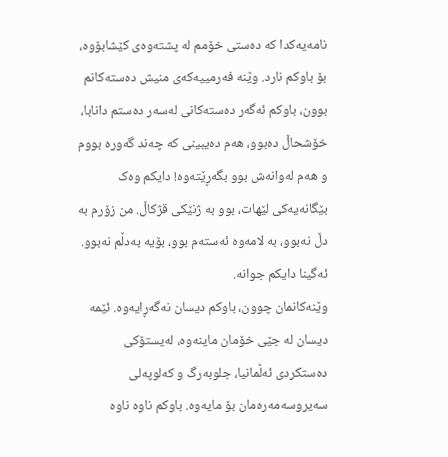نامەیەکدا کە دەستی خۆمم لە پشتەوەی کێشابۆوە، بۆ باوکم نارد. وێنە فەرمییەکەی منیش دەستەکانم بوون، باوکم ئەگەر دەستەکانی لەسەر دەستم دانابا، خۆشحاڵ دەبوو، هەم دەیبینی کە چەند گەورە بووم و هەم لەوانەش بوو بگەڕێتەوە! دایکم وەک بێگانەیەکی لێهات، بوو بە ژنێکی قژکاڵ. من زۆرم بە دڵ نەبوو، بە لامەوە ئەستەم بوو، بۆیە بەدڵم نەبوو. ئەگینا دایکم جوانە.
وێنەکانمان چوون، باوکم دیسان نەگەڕایەوە. ئێمە دیسان لە جێی خۆمان ماینەوە، لەیستۆکی دەستکردی ئەڵمانیا، جلوبەرگ و کەلوپەلی سەیروسەمەرەمان بۆ مایەوە. باوکم ناوە ناوە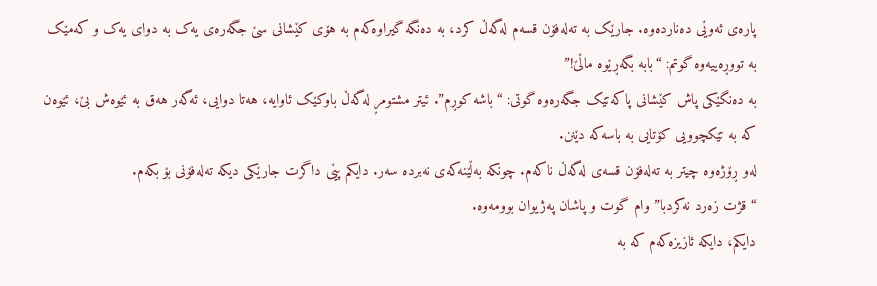پارەی ئەوێی دەناردەوە. جارێک بە تەلەفۆن قسەم لەگەڵ کرد، بە دەنگە گیراوەکەم بە هۆی کێشانی سێ جگەرەی یەک بە دوای یەک و کەمێک بە تووڕەییەوە گوتم: “بابە بگەڕێوە ماڵێ!”
بە دەنگێکی پاش کێشانی پاکەتێک جگەرەوە گوتی: “باشە کوڕم”. ئیتر مشتومڕ لەگەڵ باوکێک ئاوایە، هەتا دوایی، ئەگەر هەق بە ئێوەش بێ، ئێوەن کە بە تێکچوویی کۆتایی بە باسەکە دێنن.
لەو ڕۆژەوە چیتر بە تەلەفۆن قسەی لەگەڵ ناکەم. چونکە بەڵێنەکەی نەبردە سەر. دایکم پێی داگرت جارێکی دیکە تەلەفۆنی بۆ بکەم.
“قژت زەرد نەکردبا” وام گوت و پاشان پەژیوان بوومەوە.
دایکم، دایکە ئازیزەکەم کە بە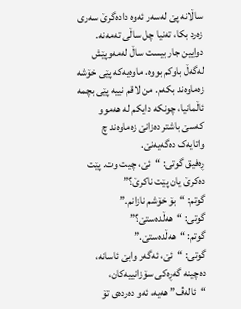ساڵانە پێ لەسەر ئەوە دادەگرێ سەری زەرد بکا، تەنیا چل ساڵی تەمەنە. دوایین جار بیست ساڵ لەمەوپێش لەگەڵ باوکم بووە. ماوەیەکە پێی خۆشە زەماوەند بکەم. من لاقم نییە پێی بچمە ئاڵمانیا، چونکە دایکم لە هەموو کەسێ باشتر دەزانێ زەماوەند چ واتایەک دەگەیەنێ.
ڕەفیق گوتی: “ئێ، چیت وت. پێت دەکرێ یان پێت ناکرێ؟”
گوتم: “بۆ خۆشم نازانم.”
گوتی: “هەڵدەستێ؟”
گوتم: “هەڵدەستێ.”
گوتی: “ئێ، ئەگەر وابێ ئاسانە، دەچینە گەڕەکی سۆزانییەکان، “ئالەڤ” هەیە، ئەو دەردەی تۆ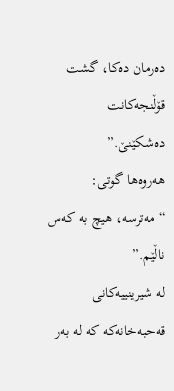دەرمان دەکا، گشت قۆڵنجەکانت دەشکێنێ.”
هەروەها گوتی: “مەترسە، هیچ بە کەس ناڵێم.”
لە شیرینییەکانی قەحبەخانەکە کە لە بەر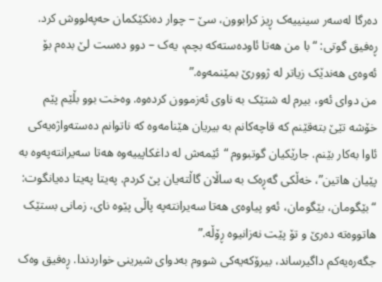دەرگا لەسەر سینییەک ڕیز کرابوون، سێ – چوار دەنکێکمان حەپەلووش کرد. ڕەفیق گوتی: “با من هەتا ئاودەستەکە بچم، یەک – دوو دەست لێ بدەم بۆ ئەوەی هەندێک زیاتر لە ژوورێ بمێنمەوە.”
من دوای ئەو، بیرم لە شتێک بە ناوی ئەزموون کردەوە. وەخت بوو بڵێم پێم خۆشە تێێ بتەقێنم کە قاچەکانم بە بیریان هێنامەوە کە ناتوانم دەستەواژەیەکی ئاوا بەکار بێنم. جارێکیان گوتبووم “ئێمەش لە داغکاپییەوە هەتا سەیرانتەپەوە بە پێیان هاتین”، خەڵکی گەڕەک بە ساڵان گاڵتەیان پێ کردم. پەیتا پەیتا دەیانگوت: “بێگومان، بێگومان، ئەو پیاوەی هەتا سەیرانتەپە پاڵی پێوە نای، زمانی بستێک هاتووەتە دەرێ و تۆ پێت نەزانیوە ڕۆڵە.”
جگەرەیەکم داگیرساند، بیرۆکەیەکی شووم بەدوای شیرینی خواردندا. ڕەفیق وەک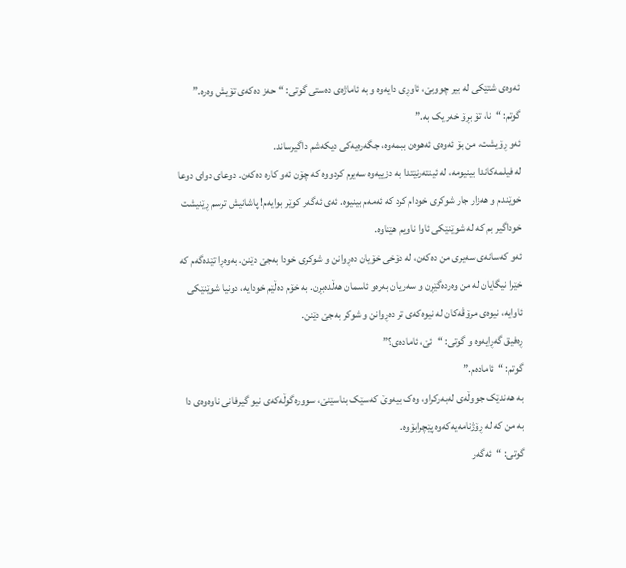ئەوەی شتێکی لە بیر چووبێ، ئاوڕی دایەوە و بە ئاماژەی دەستی گوتی: “حەز دەکەی تۆیش وەرە.”
گوتم: “نا، تۆ بڕۆ خەریک بە.”
ئەو ڕۆیشت، من بۆ ئەوەی ئەهوەن ببمەوە، جگەرەیەکی دیکەشم داگیرساند.
لە فیلمەکاندا بینیومە، لە ئینتەرنێتدا بە دزییەوە سەیرم کردووە کە چۆن ئەو کارە دەکەن. دوعای دوای دوعا خوێندم و هەزار جار شوکری خودام کرد کە ئەمەم بینیوە. ئەی ئەگەر کوێر بوایەم! پاشانیش ترسم ڕێنیشت خوداگیر بم کە لە شوێنێکی ئاوا ناویم هێناوە.
ئەو کەسانەی سەیری من دەکەن، لە دۆخی خۆیان دەڕوانن و شوکری خودا بەجێ دێنن. بەوەڕا تێدەگەم کە خێرا نیگایان لە من وەردەگێڕن و سەریان بەرەو ئاسمان هەڵدەبڕن. بە خۆم دەڵێم خودایە، دونیا شوێنێکی ئاوایە، نیوەی مرۆڤەکان لە نیوەکەی تر دەڕوانن و شوکر بەجێ دێنن.
ڕەفیق گەڕایەوە و گوتی: “ئێ، ئامادەی؟”
گوتم: “ئامادەم.”
بە هەندێک جووڵەی لەبەرکراو، وەک بیەوێ کەسێک بناسێنێ، سوورەگوڵەکەی نیو گیرفانی ناوەوەی دا بە من کە لە ڕۆژنامەیەکەوە پێچرابۆوە.
گوتی: “ئەگەر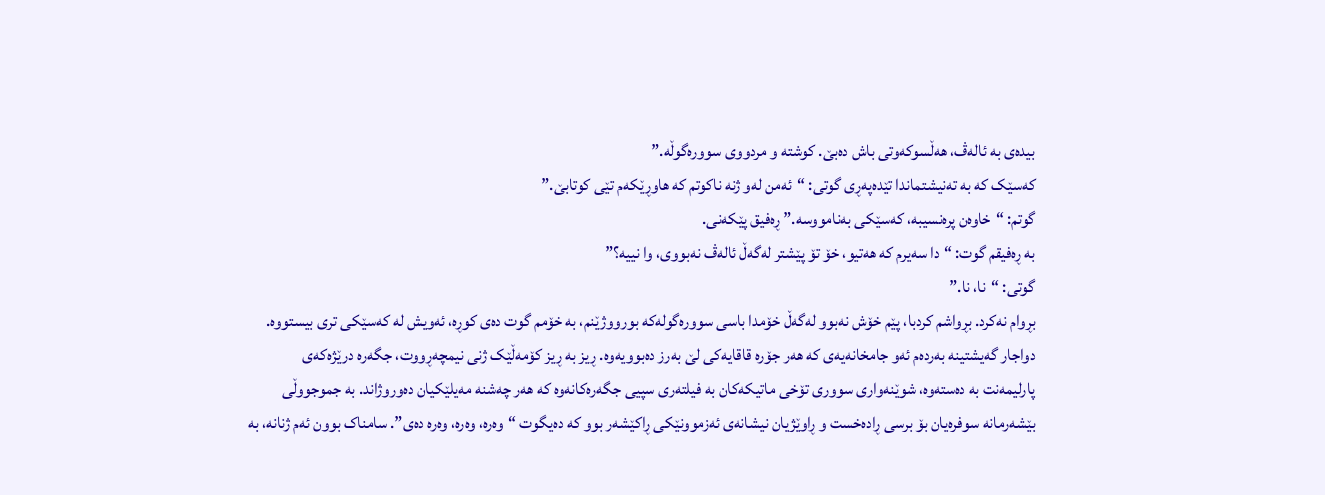بیدەی بە ئالەڤ، هەڵسوکەوتی باش دەبێ. کوشتە و مردووی سوورەگوڵە.”
کەسێک کە بە تەنیشتماندا تێدەپەڕی گوتی: “ئەمن لەو ژنە ناکوتم کە هاوڕێکەم تێی کوتابێ.”
گوتم: “خاوەن پرەنسیبە، کەسێکی بەنامووسە.” ڕەفیق پێکەنی.
بە ڕەفیقم گوت: “دا سەیرم کە هەتیو، خۆ تۆ پێشتر لەگەڵ ئالەڤ نەبووی، وا نییە؟”
گوتی: “نا، نا.”
بڕوام نەکرد. بڕواشم کردبا، پێم خۆش نەبوو لەگەڵ خۆمدا باسی سوورەگولەکە بورووژێنم، بە خۆمم گوت دەی کوڕە، ئەویش لە کەسێکی تری بیستووە.
دواجار گەیشتینە بەردەم ئەو جامخانەیەی کە هەر جۆرە قاقایەکی لێ بەرز دەبوویەوە. ڕیز بە ڕیز کۆمەڵێک ژنی نیمچەڕووت، جگەرە درێژەکەی پارلیمەنت بە دەستەوە، شوێنەواری سووری تۆخی ماتیکەکان بە فیلتەری سپیی جگەرەکانەوە کە هەر چەشنە مەیلێکیان دەوروژاند. بە جموجووڵی بێشەرمانە سوفرەیان بۆ برسی ڕادەخست و ڕاوێژیان نیشانەی ئەزموونێکی ڕاکێشەر بوو کە دەیگوت “وەرە، وەرە، وەرە دەی”. سامناک بوون ئەم ژنانە، بە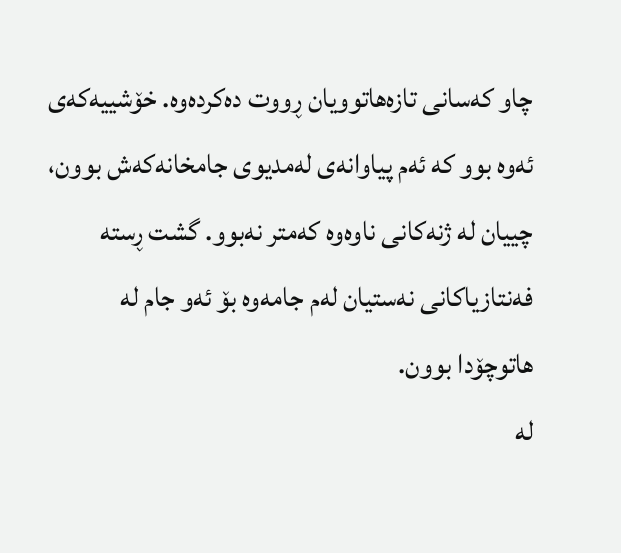چاو کەسانی تازەهاتوویان ڕووت دەکردەوە. خۆشییەکەی ئەوە بوو کە ئەم پیاوانەی لەمدیوی جامخانەکەش بوون، چییان لە ژنەکانی ناوەوە کەمتر نەبوو. گشت ڕستە فەنتازیاکانی نەستیان لەم جامەوە بۆ ئەو جام لە هاتوچۆدا بوون.
لە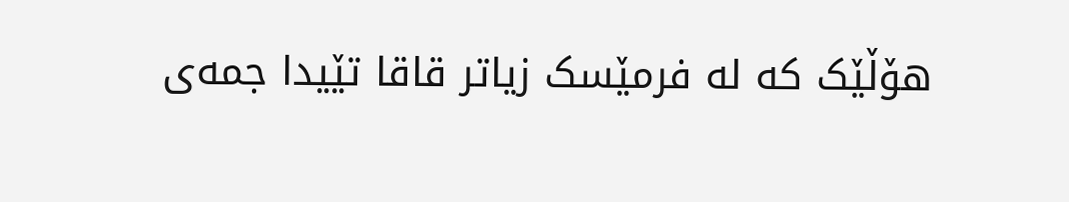هۆڵێک کە لە فرمێسک زیاتر قاقا تێیدا جمەی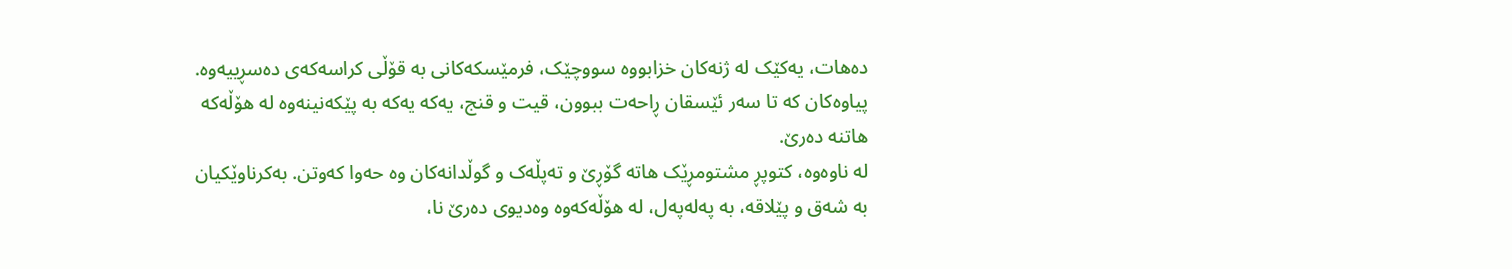دەهات، یەکێک لە ژنەکان خزابووە سووچێک، فرمێسکەکانی بە قۆڵی کراسەکەی دەسڕییەوە.
پیاوەکان کە تا سەر ئێسقان ڕاحەت ببوون، قیت و قنج، یەکە یەکە بە پێکەنینەوە لە هۆڵەکە هاتنە دەرێ.
لە ناوەوە، کتوپڕ مشتومڕێک هاتە گۆڕێ و تەپڵەک و گوڵدانەکان وە حەوا کەوتن. بەکرناوێکیان بە شەق و پێلاقە، بە پەلەپەل، لە هۆڵەکەوە وەدیوی دەرێ نا،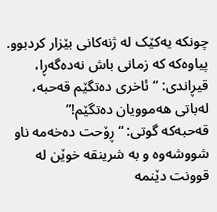چونکە یەکێک لە ژنەکانی بێزار کردبوو.
پیاوەکە کە زمانی باش نەدەگەڕا، قیڕاندی: “ئاخری دەتگێم قەحبە، لەباتی هەموویان دەتگێم!”
قەحبەکە گوتی: “ڕۆحت دەخەمە ناو شووشەوە و بە شرینقە خوێن لە قوونت دێنمە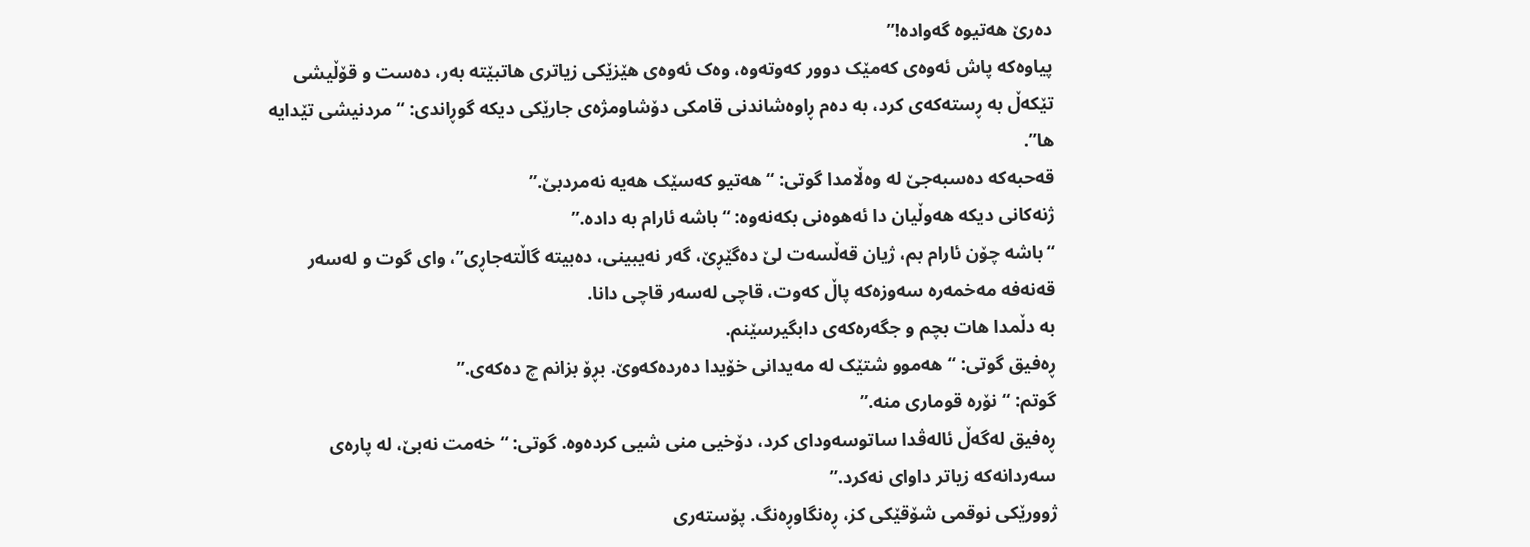دەرێ هەتیوە گەوادە!”
پیاوەکە پاش ئەوەی کەمێک دوور کەوتەوە، وەک ئەوەی هێزێکی زیاتری هاتبێتە بەر، دەست و قۆڵیشی تێکەڵ بە ڕستەکەی کرد، بە دەم ڕاوەشاندنی قامکی دۆشاومژەی جارێکی دیکە گوڕاندی: “مردنیشی تێدایە ها”.
قەحبەکە دەسبەجێ لە وەڵامدا گوتی: “هەتیو کەسێک هەیە نەمردبێ.”
ژنەکانی دیکە هەوڵیان دا ئەهوەنی بکەنەوە: “باشە ئارام بە دادە.”
“باشە چۆن ئارام بم، ژیان قەڵسەت لێ دەگێڕێ، گەر نەیبینی، دەبیتە گاڵتەجاڕی”، وای گوت و لەسەر قەنەفە مەخمەرە سەوزەکە پاڵ کەوت، قاچی لەسەر قاچی دانا.
بە دڵمدا هات بچم و جگەرەکەی دابگیرسێنم.
ڕەفیق گوتی: “هەموو شتێک لە مەیدانی خۆیدا دەردەکەوێ. بڕۆ بزانم چ دەکەی.”
گوتم: “نۆرە قوماری منە.”
ڕەفیق لەگەڵ ئالەڤدا ساتوسەودای کرد، دۆخیی منی شیی کردەوە. گوتی: “خەمت نەبێ، لە پارەی سەردانەکە زیاتر داوای نەکرد.”
ژوورێکی نوقمی شۆقێکی کز، ڕەنگاوڕەنگ. پۆستەری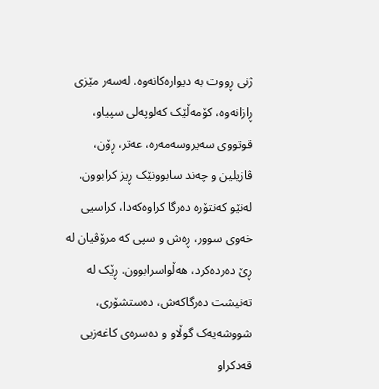ژنی ڕووت بە دیوارەکانەوە. لەسەر مێزی ڕازانەوە، کۆمەڵێک کەلوپەلی سپیاو، قوتووی سەیروسەمەرە، عەتر، ڕۆن، ڤازیلین و چەند سابوونێک ڕیز کرابوون. لەنێو کەنتۆرە دەرگا کراوەکەدا، کراسیی خەوی سوور، ڕەش و سپی کە مرۆڤیان لە ڕێ دەردەکرد، هەڵواسرابوون. ڕێک لە تەنیشت دەرگاکەش، دەستشۆری، شووشەیەک گوڵاو و دەسرەی کاغەزیی قەدکراو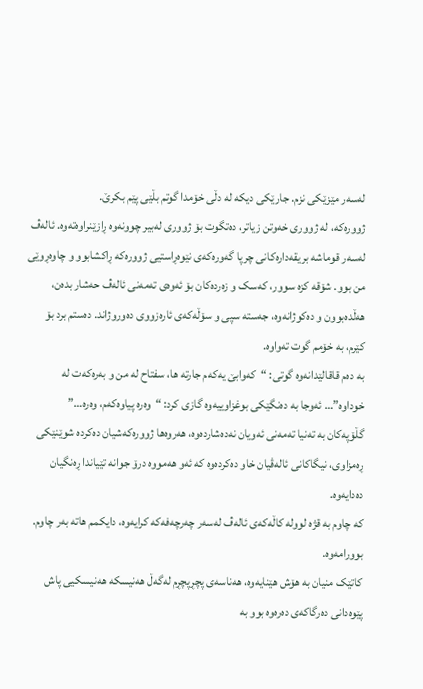لەسەر مێزێکی نزم. جارێکی دیکە لە دڵی خۆمدا گوتم بڵێی پێم بکرێ.
ژوورەکە، لە ژووری خەوتن زیاتر، دەتگوت بۆ ژووری لەبیر چوونەوە ڕازێنراوەتەوە. ئالەڤ لەسەر قوماشە بریقەدارەکانی چرپا گەورەکەی نێوەڕاستیی ژوورەکە ڕاکشابوو و چاوەڕوێی من بوو. شۆقە کزە سوور، کەسک و زەردەکان بۆ ئەوەی تەمەنی ئالەڤ حەشار بدەن، هەڵدەبوون و دەکوژانەوە، جەستە سپی و سۆڵەکەی ئارەزووی دەوروژاند. دەستم برد بۆ کێرم، بە خۆمم گوت تەواوە.
بە دەم قاقالێدانەوە گوتی: “کەوابێ یەکەم جارتە ها، سفتاح لە من و بەرەکەت لە خوداوە”… ئەوجا بە دەنگێکی بوغزاوییەوە گازی کرد: “وەرە پیاوەکەم، وەرە…”
گڵۆپەکان بە تەنیا تەمەنی ئەویان نەدەشاردەوە، هەروەها ژوورەکەشیان دەکردە شوێنێکی ڕەمزاوی، نیگاکانی ئالەڤیان خاو دەکردەوە کە ئەو هەمووە درۆ جوانە تێیاندا ڕەنگیان دەدایەوە.
کە چاوم بە قژە لوولە کاڵەکەی ئالەڤ لەسەر چەرچەفەکە کرایەوە، دایکمم هاتە بەر چاوم. بوورامەوە.
کاتێک منیان بە هۆش هێنایەوە، هەناسەی پچڕپچڕم لەگەڵ هەنیسکە هەنیسکیی پاش پێوەدانی دەرگاکەی دەرەوە بوو بە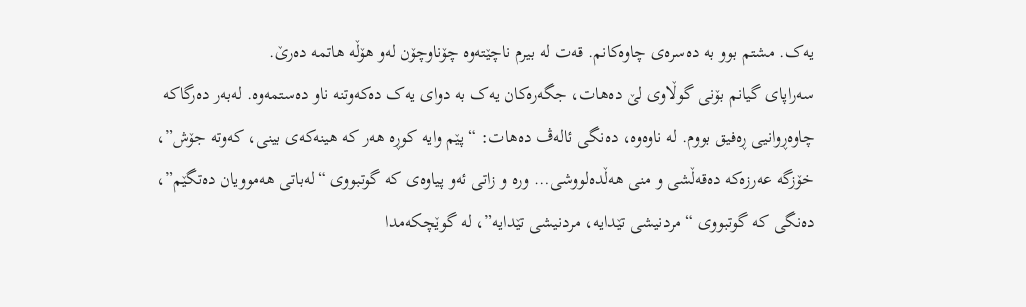یەک. مشتم بوو بە دەسرەی چاوەکانم. قەت لە بیرم ناچێتەوە چۆناوچۆن لەو هۆڵە هاتمە دەرێ.
سەراپای گیانم بۆنی گوڵاوی لێ دەهات، جگەرەکان یەک بە دوای یەک دەکەوتنە ناو دەستمەوە. لەبەر دەرگاکە چاوەڕوانیی ڕەفیق بووم. لە ناوەوە، دەنگی ئالەڤ دەهات: “پێم وایە کوڕە هەر کە هینەکەی بینی، کەوتە جۆش”، خۆزگە عەرزەکە دەقەڵشی و منی هەڵدەلووشی… ورە و زاتی ئەو پیاوەی کە گوتبووی “لەباتی هەموویان دەتگێم”، دەنگی کە گوتبووی “مردنیشی تێدایە، مردنیشی تێدایە”، لە گوێچکەمدا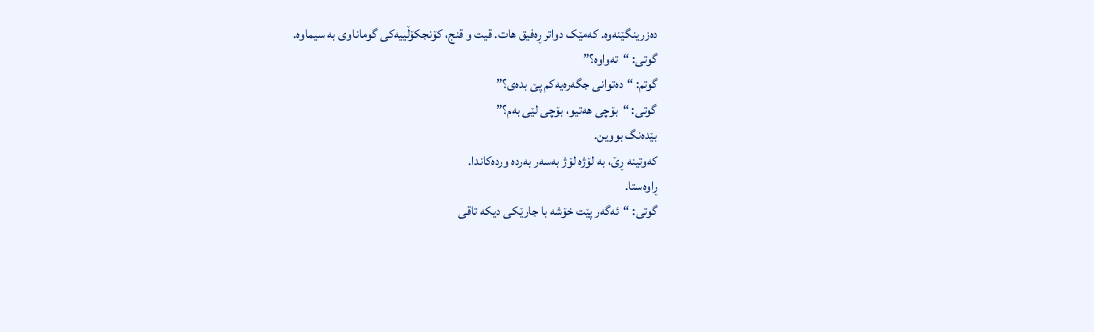دەزرینگێنەوە. کەمێک دواتر ڕەفیق هات. قیت و قنج، کۆنجکۆڵییەکی گوماناوی بە سیماوە.
گوتی: “تەواوە؟”
گوتم: “دەتوانی جگەرەیەکم پێ بدەی؟”
گوتی: “بۆچی هەتیو، بۆچی لێی بەم؟”
بێدەنگ بووین.
کەوتینە ڕێ، بە لۆژە لۆژ بەسەر بەردە وردەکاندا.
ڕاوەستا.
گوتی: “ئەگەر پێت خۆشە با جارێکی دیکە تاقی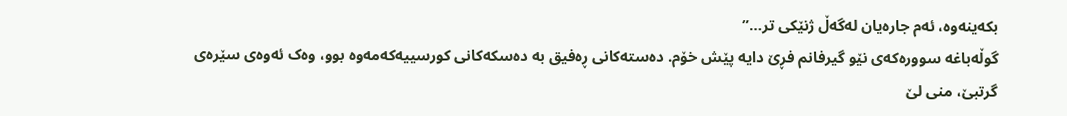بکەینەوە، ئەم جارەیان لەگەڵ ژنێکی تر…”
گوڵەباغە سوورەکەی نێو گیرفانم فڕێ دایە پێش خۆم. دەستەکانی ڕەفیق بە دەسکەکانی کورسییەکەمەوە بوو، وەک ئەوەی سێرەی گرتبێ، منی لێ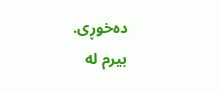دەخوڕی.
بیرم لە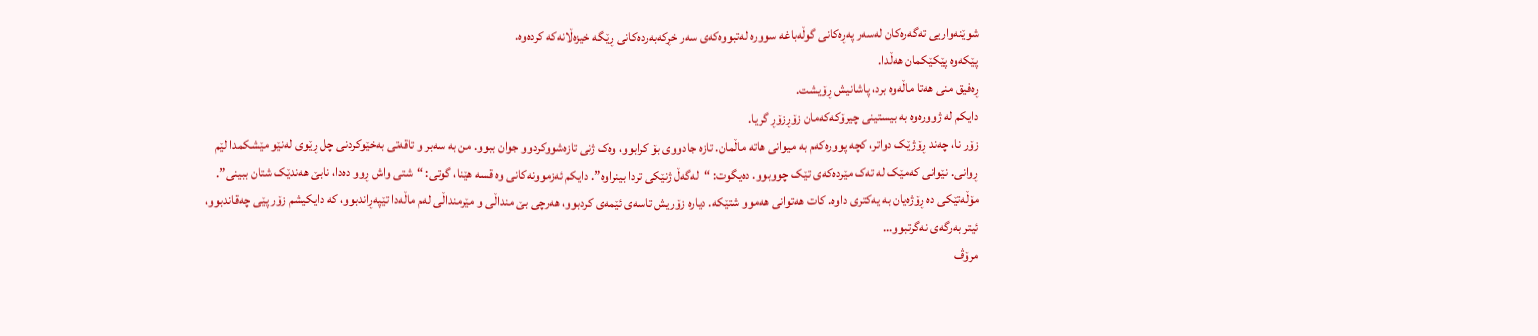شوێنەواریی تەگەرەکان لەسەر پەڕەکانی گوڵەباغە سوورە لەتبووەکەی سەر خڕکەبەردەکانی ڕێگە خیزەڵانەکە کردەوە.
پێکەوە پێکێکمان هەڵدا.
ڕەفیق منی هەتا ماڵەوە برد، پاشانیش ڕۆیشت.
دایکم لە ژوورەوە بە بیستینی چیرۆکەکەمان زۆڕزۆڕ گریا.
زۆر نا، چەند ڕۆژێک دواتر، کچە پوورەکەم بە میوانی هاتە ماڵمان. تازە جادووی بۆ کرابوو، وەک ژنی تازەشووکردوو جوان ببوو. من بە سەبر و تاقەتی بەخێوکردنی چل ڕێوی لەنێو مێشکمدا لێم ڕوانی. نێوانی کەمێک لە تەک مێردەکەی تێک چووبوو. دەیگوت: “لەگەڵ ژنێکی تردا بینراوە”. دایکم ئەزموونەکانی وە قسە هێنا، گوتی: “شتی واش ڕوو دەدا، نابێ هەندێک شتان ببینی”. مۆڵەتێکی دە ڕۆژەیان بە یەکتری داوە. کات هەتوانی هەموو شتێکە. دیارە زۆریش تاسەی ئێمەی کردبوو، هەرچی بێ منداڵی و مێرمنداڵی لەم ماڵەدا تێپەڕاندبوو، کە دایکیشم زۆر پێی چەقاندبوو، ئیتر بەرگەی نەگرتبوو…
مرۆڤ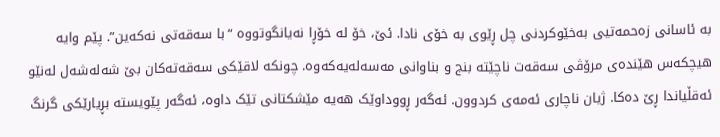بە ئاسانی زەحمەتیی بەخێوکردنی چل ڕێوی بە خۆی نادا. ئێ، خۆ لە خۆڕا نەیانگوتووە “با سەقەتی نەکەین”. پێم وایە هیچکەس هێندەی مرۆڤی سەقەت ناچێتە بنج و بناوانی مەسەلەیەکەوە. چونکە لاقێکی سەقەتەکان بێ شەلەشەل لەنێو ئەقڵیاندا ڕێ دەکا. ژیان ناچاری ئەمەی کردوون. ئەگەر ڕووداوێک هەیە مێشکتانی تێک داوە، ئەگەر پێویستە بڕیارێکی گرنگ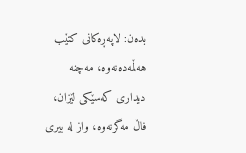بدەن: لاپەڕەکانی کتێب هەڵمەدەنەوە، مەچنە دیداری کەسێکی لێزان، فاڵ مەگرنەوە، واز لە بیری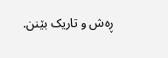ڕەش و تاریک بێنن.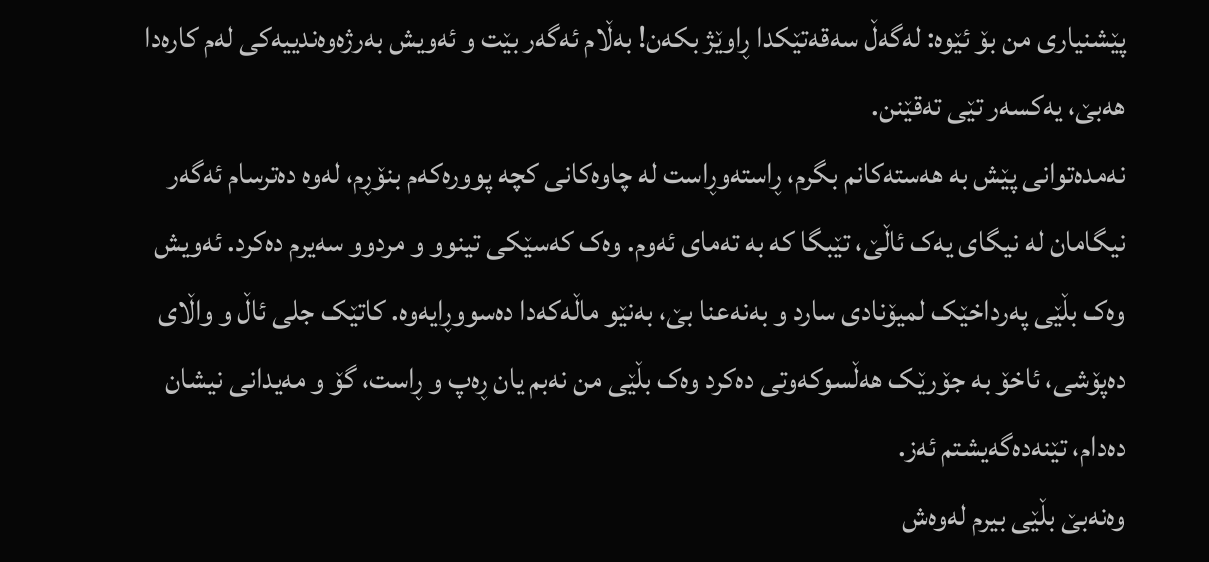پێشنیاری من بۆ ئێوە: لەگەڵ سەقەتێکدا ڕاوێژ بکەن! بەڵام ئەگەر بێت و ئەویش بەرژەوەندییەکی لەم کارەدا هەبێ، یەکسەر تێی تەقێنن.
نەمدەتوانی پێش بە هەستەکانم بگرم، ڕاستەوڕاست لە چاوەکانی کچە پوورەکەم بنۆڕم، لەوە دەترسام ئەگەر نیگامان لە نیگای یەک ئاڵێ، تێبگا کە بە تەمای ئەوم. وەک کەسێکی تینوو و مردوو سەیرم دەکرد. ئەویش وەک بڵێی پەرداخێک لمیۆنادی سارد و بەنەعنا بێ، بەنێو ماڵەکەدا دەسووڕایەوە. کاتێک جلی ئاڵ و واڵای دەپۆشی، ئاخۆ بە جۆرێک هەڵسوکەوتی دەکرد وەک بڵێی من نەبم یان ڕەپ و ڕاست، گۆ و مەیدانی نیشان دەدام، تێنەدەگەیشتم ئەز.
وەنەبێ بڵێی بیرم لەوەش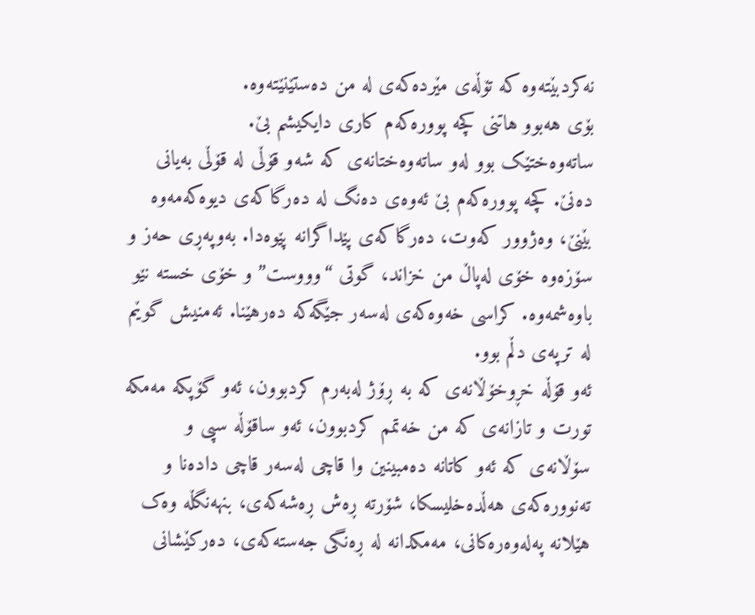نەکردبێتەوە کە تۆڵەی مێردەکەی لە من دەستێنێتەوە.
بۆی هەبوو هاتنی کچە پوورەکەم کاری دایکیشم بێ.
ساتەوەختێک بوو لەو ساتەوەختانەی کە شەو قۆڵی لە قۆڵی بەیانی دەنێ. کچە پوورەکەم بێ ئەوەی دەنگ لە دەرگاکەی دیوەکەمەوە بێنێ، وەژوور کەوت، دەرگاکەی پێداگرانە پێوەدا. بەوپەڕی حەز و سۆزەوە خۆی لەپاڵ من خزاند، گوتی “وووست” و خۆی خستە نێو باوەشمەوە. کراسی خەوەکەی لەسەر جێگەکە دەرهێنا. ئەمنیش گوێم لە ترپەی دڵم بوو.
ئەو قۆڵە خڕوخۆڵانەی کە بە ڕۆژ لەبەرم کردبوون، ئەو گۆپکە مەمکە تورت و تازانەی کە من خەتمم کردبوون، ئەو ساقۆڵە سپی و سۆڵانەی کە ئەو کاتانە دەمبینین وا قاچی لەسەر قاچی دادەنا و تەنوورەکەی هەڵدەخلیسکا، شۆرتە ڕەش ڕەشەکەی، بنهەنگڵە وەک هێلانە پەلەوەرەکانی، مەمکدانە لە ڕەنگی جەستەکەی، دەرکێشانی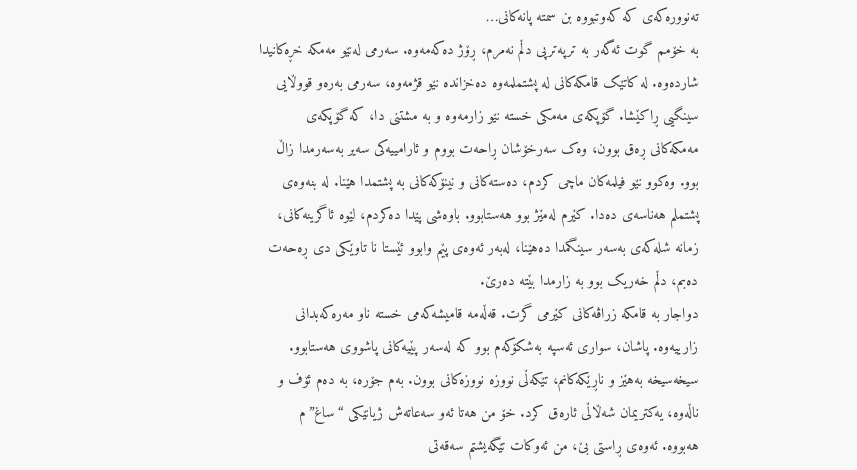تەنوورەکەی کە کەوتبووە بن سمتە پانەکانی…
بە خۆمم گوت ئەگەر بە ترپەترپی دڵم نەمرم، ڕۆژ دەکەمەوە. سەرمی لەنێو مەمکە خڕەکانیدا شاردەوە. لە کاتێک قامکەکانی لە پشتملمەوە دەخزاندە نێو قژمەوە، سەرمی بەرەو قووڵایی سینگیی ڕاکێشا. گۆپکەی مەمکی خستە نێو زارمەوە و بە مشتنی دا، کە گۆپکەی مەمکەکانی ڕەق بوون، وەک سەرخۆشان ڕاحەت بووم و ئارامییەکی سەیر بەسەرمدا زاڵ بوو. وەکوو نێو فیلمەکان ماچی کردم، دەستەکانی و نینۆکەکانی بە پشتمدا هێنا. لە بنەوەی پشتملم هەناسەی دەدا. کێرم لەمێژ بوو هەستابوو. باوەشی پێدا دەکردم، لێوە ئاگرینەکانی، زمانە شلەکەی بەسەر سینگمدا دەهێنا، لەبەر ئەوەی پێم وابوو ئێستا نا تاوێکی دی ڕەحەت دەبم، دڵم خەریک بوو بە زارمدا بێتە دەرێ.
دواجار بە قامکە زراڤەکانی کێرمی گرت. قەڵەمە قامیشەکەمی خستە ناو مەرەکەبدانی زارییەوە. پاشان، سواری ئەسپە بەشکۆکەم بوو کە لەسەر پێیەکانی پاشووی هەستابوو. سیخەسیخە بەهێز و ناڕێکەکانم، تێکەڵی نووزە نووزەکانی بوون. بەم جۆرە، بە دەم ئۆف و ناڵەوە، یەکتریمان شەڵاڵی ئارەق کرد. خۆ من هەتا ئەو سەعاتەش ژیانێکی “ساغ”م هەبووە. ئەوەی ڕاستی بێ، من ئەوکات تێگەیشتم سەقەتی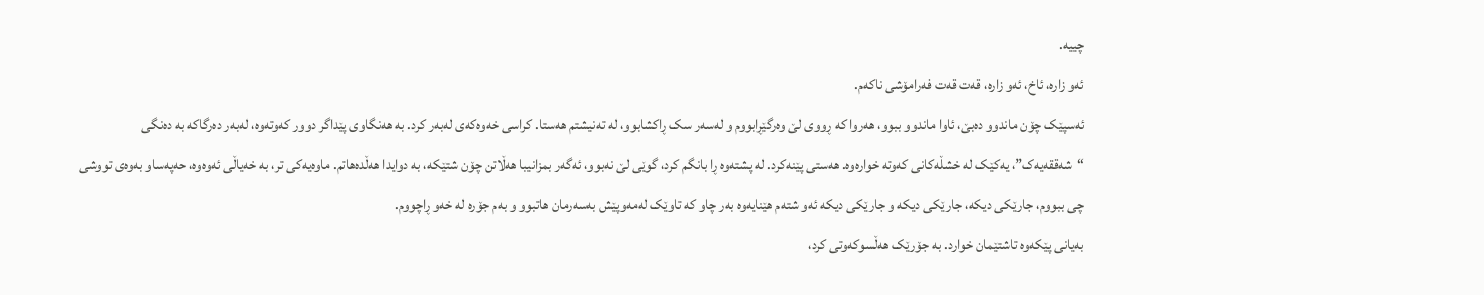چییە.
ئەو زارە، ئاخ، ئەو زارە، قەت قەت فەرامۆشی ناکەم.
ئەسپێک چۆن ماندوو دەبێ، ئاوا ماندوو ببوو، هەروا کە ڕووی لێ وەرگێڕابووم و لەسەر سک ڕاکشابوو، لە تەنیشتم هەستا. کراسی خەوەکەی لەبەر کرد. بە هەنگاوی پێداگر دوور کەوتەوە، لەبەر دەرگاکە بە دەنگی “شەققەیەک”، یەکێک لە خشڵەکانی کەوتە خوارەوە. هەستی پێنەکرد. لە پشتەوە ڕا بانگم کرد، گوێی لێ نەبوو، ئەگەر بمزانیبا هەڵاتن چۆن شتێکە، بە دوایدا هەڵدەهاتم. ماوەیەکی تر، بە خەیاڵی ئەوەوە، حەپەساو بەوەی تووشی چی ببووم، جارێکی دیکە، جارێکی دیکە و جارێکی دیکە ئەو شتەم هێنایەوە بەر چاو کە تاوێک لەمەوپێش بەسەرمان هاتبوو و بەم جۆرە لە خەو ڕاچووم.
بەیانی پێکەوە تاشتێمان خوارد. بە جۆرێک هەڵسوکەوتی کرد،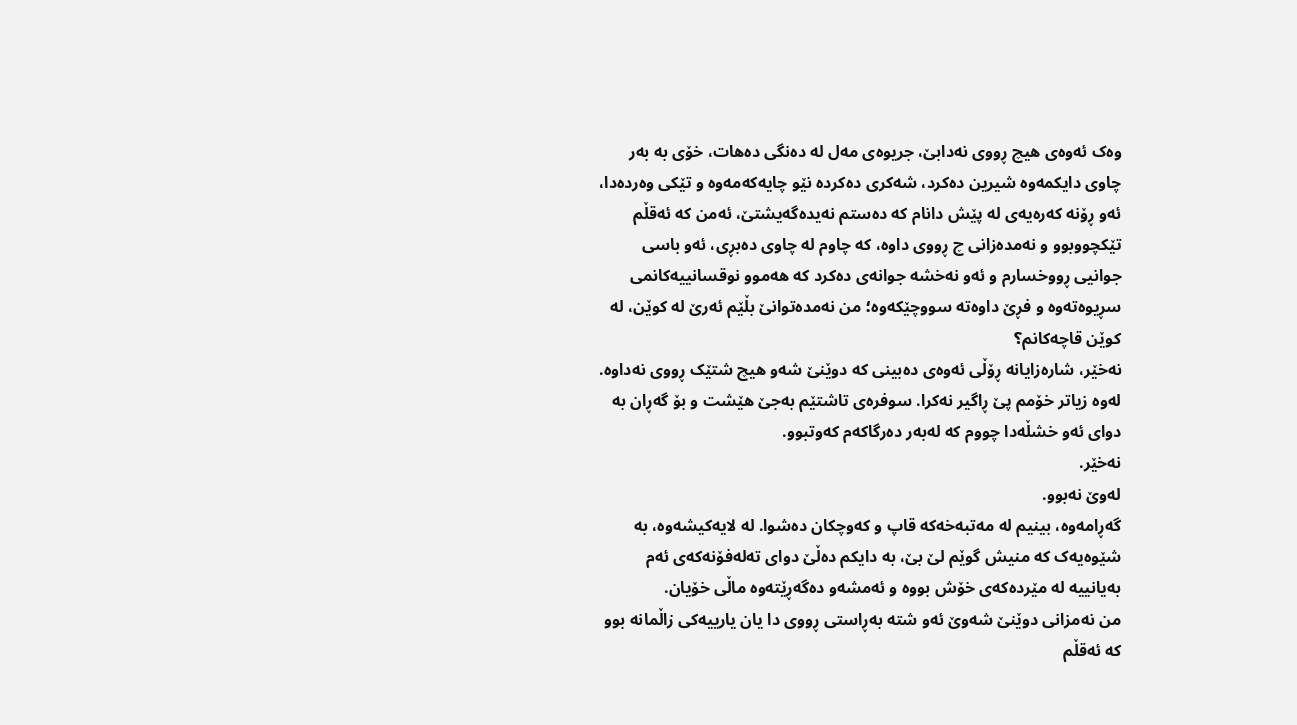وەک ئەوەی هیچ ڕووی نەدابێ، جریوەی مەل لە دەنگی دەهات، خۆی بە بەر چاوی دایکمەوە شیرین دەکرد، شەکری دەکردە نێو چایەکەمەوە و تێکی وەردەدا، ئەو ڕۆنە کەرەیەی لە پێش دانام کە دەستم نەیدەگەیشتێ، ئەمن کە ئەقڵم تێکچووبوو و نەمدەزانی چ ڕووی داوە، کە چاوم لە چاوی دەبڕی، ئەو باسی جوانیی ڕووخسارم و ئەو نەخشە جوانەی دەکرد کە هەموو نوقسانییەکانمی سڕیوەتەوە و فڕێ داوەتە سووچێکەوە؛ من نەمدەتوانێ بڵێم ئەرێ لە کوێن، لە کوێن قاچەکانم؟
نەخێر، شارەزایانە ڕۆڵی ئەوەی دەبینی کە دوێنێ شەو هیچ شتێک ڕووی نەداوە. لەوە زیاتر خۆمم پێ ڕاگیر نەکرا. سوفرەی تاشتێم بەجێ هێشت و بۆ گەڕان بە دوای ئەو خشڵەدا چووم کە لەبەر دەرگاکەم کەوتبوو.
نەخێر.
لەوێ نەبوو.
گەڕامەوە، بینیم لە مەتبەخەکە قاپ و کەوچکان دەشوا. لە لایەکیشەوە، بە شێوەیەک کە منیش گوێم لێ بێ، بە دایکم دەڵێ دوای تەلەفۆنەکەی ئەم بەیانییە لە مێردەکەی خۆش بووە و ئەمشەو دەگەڕێتەوە ماڵی خۆیان.
من نەمزانی دوێنێ شەوێ ئەو شتە بەڕاستی ڕووی دا یان یارییەکی زاڵمانە بوو کە ئەقڵم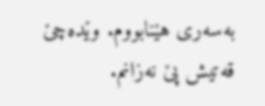بەسەری هێنابووم. وێدەچێ قەتیش پێ نەزانم.